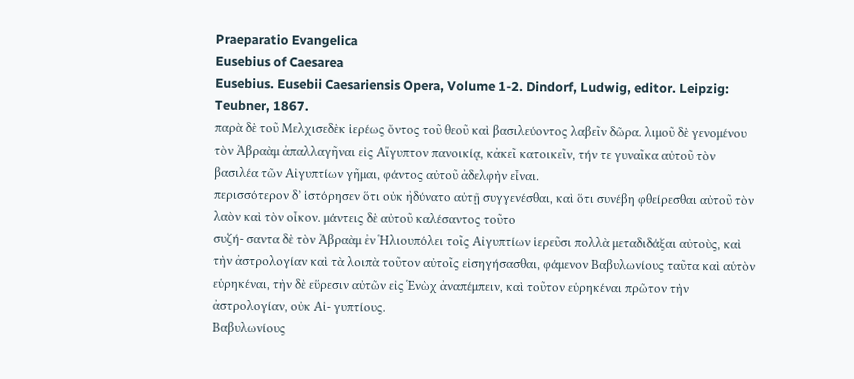Praeparatio Evangelica
Eusebius of Caesarea
Eusebius. Eusebii Caesariensis Opera, Volume 1-2. Dindorf, Ludwig, editor. Leipzig: Teubner, 1867.
παρὰ δὲ τοῦ Μελχισεδὲκ ἱερέως ὄντος τοῦ θεοῦ καὶ βασιλεύοντος λαβεῖν δῶρα. λιμοῦ δὲ γενομένου τὸν Ἀβραὰμ ἀπαλλαγῆναι εἰς Αἴγυπτον πανοικίᾳ, κἀκεῖ κατοικεῖν, τήν τε γυναῖκα αὐτοῦ τὸν βασιλέα τῶν Αἰγυπτίων γῆμαι, φάντος αὐτοῦ ἀδελφὴν εἶναι.
περισσότερον δ’ ἱστόρησεν ὅτι οὐκ ἠδύνατο αὐτῇ συγγενέσθαι, καὶ ὅτι συνέβη φθείρεσθαι αὐτοῦ τὸν λαὸν καὶ τὸν οἶκον. μάντεις δὲ αὐτοῦ καλέσαντος τοῦτο
συζή- σαντα δὲ τὸν Ἀβραὰμ ἐν Ἡλιουπόλει τοῖς Αἰγυπτίων ἱερεῦσι πολλὰ μεταδιδάξαι αὐτοὺς, καὶ τὴν ἀστρολογίαν καὶ τὰ λοιπὰ τοῦτον αὐτοῖς εἰσηγήσασθαι, φάμενον Βαβυλωνίους ταῦτα καὶ αὑτὸν εὑρηκέναι, τὴν δὲ εὕρεσιν αὐτῶν εἰς Ἑνὼχ ἀναπέμπειν, καὶ τοῦτον εὑρηκέναι πρῶτον τὴν ἀστρολογίαν, οὐκ Αἰ- γυπτίους.
Βαβυλωνίους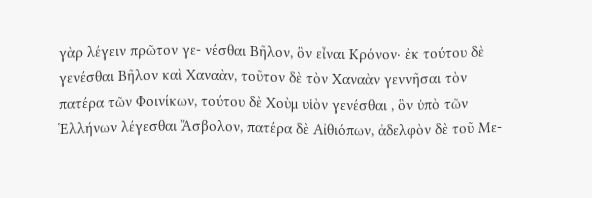γὰρ λέγειν πρῶτον γε- νέσθαι Βῆλον, ὃν εἶναι Κρόνον· ἐκ τούτου δὲ γενέσθαι Βῆλον καὶ Χαναὰν, τοῦτον δὲ τὸν Χαναὰν γεννῆσαι τὸν πατέρα τῶν Φοινίκων, τούτου δὲ Χοὺμ υἱὸν γενέσθαι , ὃν ὑπὸ τῶν Ἑλλήνων λέγεσθαι Ἄσβολον, πατέρα δὲ Αἰθιόπων, ἀδελφὸν δὲ τοῦ Με-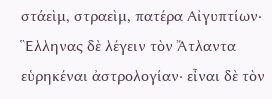στάεὶμ, στραεὶμ, πατέρα Αἰγυπτίων· Ἓλληνας δὲ λέγειν τὸν Ἄτλαντα εὑρηκέναι ἀστρολογίαν· εἶναι δὲ τὸν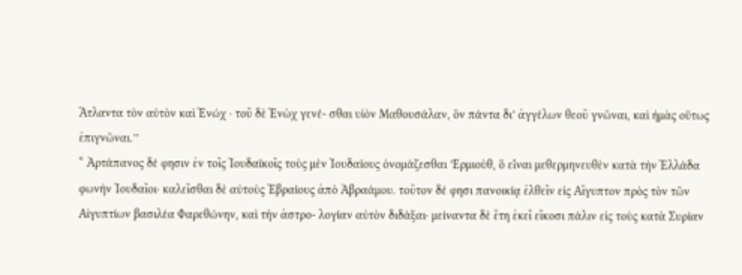Ἄτλαντα τὸν αὐτὸν καὶ Ἑνώχ · τοῦ δὲ Ἑνὼχ γενέ- σθαι υἱὸν Μαθουσάλαν, ὃν πάντα δι’ ἀγγέλων θεοῦ γνῶναι, καὶ ἡμὰς οὕτως ἐπιγνῶναι.’’
“ Ἀρτάπανος δέ φησιν ἐν τοῖς Ἰουδαϊκοῖς τοὺς μὲν Ἰουδαίους ὀνομάζεσθαι ’Eρμιοὺθ, ὃ εἷναι μεθερμηνευθὲν κατὰ τὴν Ἑλλάδα φωνὴν Ἰουδαῖοι· καλεῖσθαι δὲ αὐτοὺς Ἐβραίους ἀπὸ Ἀβραάμου. τοῦτον δέ φησι πανοικίᾳ ἐλθεῖν εἰς Αἴγυπτον πρὸς τὸν τῶν Αἰγυπτίων βασιλέα Φαρεθώνην, καὶ τὴν ἀστρο- λογίαν αὐτὸν διδάξαι· μείναντα δὲ ἔτη ἐκεῖ εἴκοσι πάλιν εἰς τοὺς κατὰ Συρίαν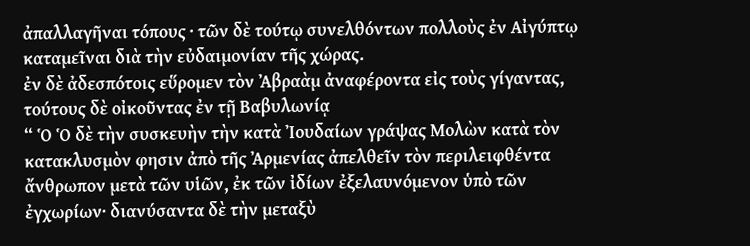ἀπαλλαγῆναι τόπους · τῶν δὲ τούτῳ συνελθόντων πολλοὺς ἐν Αἰγύπτῳ καταμεῖναι διὰ τὴν εὐδαιμονίαν τῆς χώρας.
ἐν δὲ ἀδεσπότοις εὕρομεν τὸν Ἀβραὰμ ἀναφέροντα εἰς τοὺς γίγαντας, τούτους δὲ οἰκοῦντας ἐν τῇ Βαβυλωνίᾳ
“ Ὁ Ὁ δὲ τὴν συσκευὴν τὴν κατὰ Ἰουδαίων γράψας Μολὼν κατὰ τὸν κατακλυσμὸν φησιν ἀπὸ τῆς Ἀρμενίας ἀπελθεῖν τὸν περιλειφθέντα ἄνθρωπον μετὰ τῶν υἱῶν, ἐκ τῶν ἰδίων ἐξελαυνόμενον ὑπὸ τῶν ἐγχωρίων· διανύσαντα δὲ τὴν μεταξὺ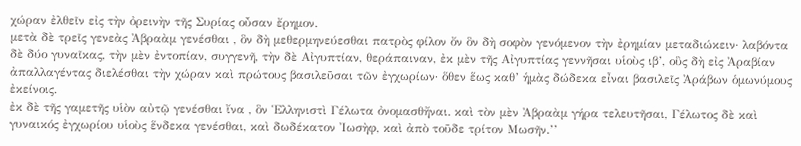χώραν ἐλθεῖν εἰς τὴν ὀρεινὴν τῆς Συρίας οὖσαν ἔρημον.
μετὰ δὲ τρεῖς γενεὰς Ἀβραὰμ γενέσθαι , ὃν δὴ μεθερμηνεύεσθαι πατρὸς φίλον ὄν ὃν δὴ σοφὸν γενόμενον τὴν ἐρημίαν μεταδιώκειν· λαβόντα δὲ δύο γυναῖκας, τὴν μὲν ἐντοπίαν, συγγενῆ, τὴν δὲ Αἰγυπτίαν, θεράπαιναν, ἐκ μὲν τῆς Αἰγυπτίας γεννῆσαι υἱοὺς ιβ’, οὓς δὴ εἰς Ἀραβίαν ἀπαλλαγέντας διελέσθαι τὴν χώραν καὶ πρώτους βασιλεῦσαι τῶν ἐγχωρίων· ὅθεν ἕως καθ’ ἡμὰς δώδεκα εἶναι βασιλεῖς Ἀράβων ὁμωνύμους ἐκείνοις.
ἐκ δὲ τῆς γαμετῆς υἱὸν αὐτῷ γενέσθαι ἴνα , ὃν Ἑλληνιστὶ Γέλωτα ὀνομασθἤναι. καὶ τὸν μὲν Ἀβραὰμ γήρα τελευτῆσαι, Γέλωτος δὲ καὶ γυναικός ἐγχωρίου υἱοὺς ἕνδεκα γενέσθαι, καὶ δωδέκατον Ἰωσὴφ, καὶ ἀπὸ τοῦδε τρίτον Μωσῆν.’’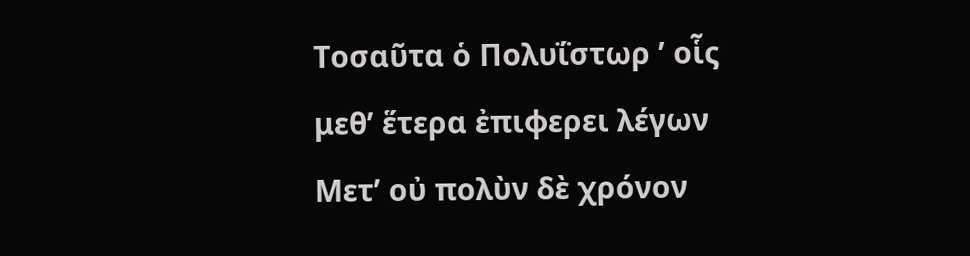Τοσαῦτα ὁ Πολυΐστωρ ’ οἷς μεθ’ ἕτερα ἐπιφερει λέγων
Μετ’ οὐ πολὺν δὲ χρόνον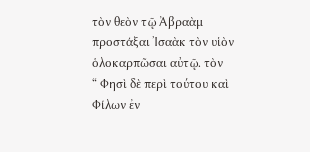τὸν θεὸν τῷ Ἀβραὰμ προστάξαι Ἰσαὰκ τὸν υἱὸν ὁλοκαρπῶσαι αὐτῷ. τὸν
“ Φησὶ δὲ περὶ τούτου καὶ Φίλων ἐν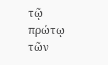τῷ πρώτῳ τῶν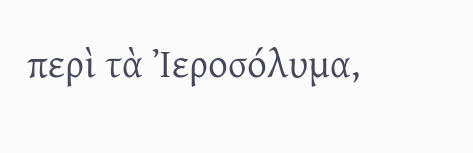περὶ τὰ Ἰεροσόλυμα,